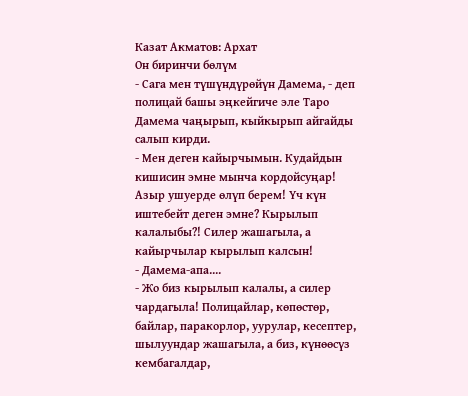Казат Акматов: Архат
Он биринчи бөлүм
- Сага мен түшүндүрөйүн Дамема, - деп полицай башы эңкейгиче эле Таро Дамема чаңырып, кыйкырып айгайды салып кирди.
- Мен деген кайырчымын. Кудайдын кишисин эмне мынча кордойсуңар! Азыр ушуерде өлүп берем! Үч күн иштебейт деген эмне? Кырылып калалыбы?! Силер жашагыла, а кайырчылар кырылып калсын!
- Дамема-апа....
- Жо биз кырылып калалы, а силер чардагыла! Полицайлар, көпөстөр, байлар, паракорлор, уурулар, кесептер, шылуундар жашагыла, а биз, күнөөсүз кембагалдар,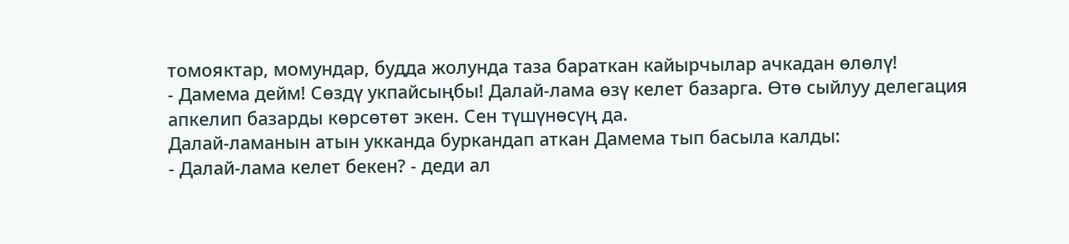томояктар, момундар, будда жолунда таза бараткан кайырчылар ачкадан өлөлү!
- Дамема дейм! Сөздү укпайсыңбы! Далай-лама өзү келет базарга. Өтө сыйлуу делегация апкелип базарды көрсөтөт экен. Сен түшүнөсүң да.
Далай-ламанын атын укканда буркандап аткан Дамема тып басыла калды:
- Далай-лама келет бекен? - деди ал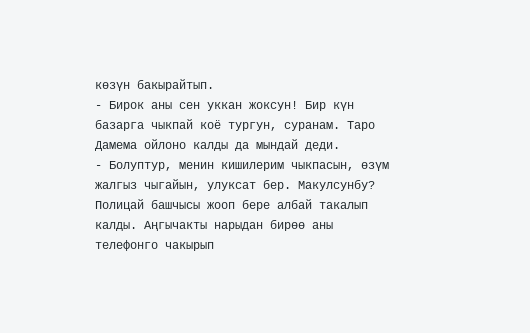көзүн бакырайтып.
- Бирок аны сен уккан жоксун! Бир күн базарга чыкпай коё тургун, суранам. Таро Дамема ойлоно калды да мындай деди.
- Болуптур, менин кишилерим чыкпасын, өзүм жалгыз чыгайын, улуксат бер. Макулсунбу?
Полицай башчысы жооп бере албай такалып калды. Аңгычакты нарыдан бирөө аны телефонго чакырып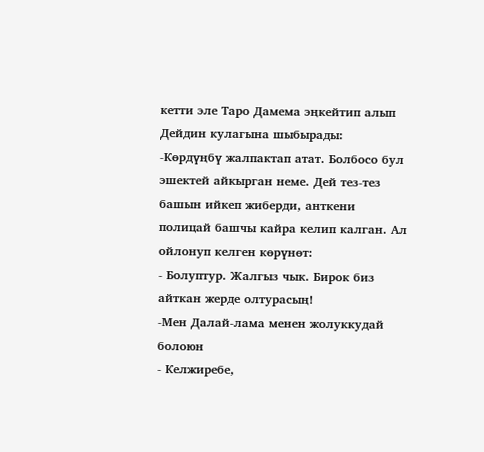кетти эле Таро Дамема эңкейтип алып Дейдин кулагына шыбырады:
-Көрдүңбү жалпактап атат. Болбосо бул эшектей айкырган неме. Дей тез-тез башын ийкеп жиберди, анткени полицай башчы кайра келип калган. Ал ойлонуп келген көрүнөт:
- Болуптур. Жалгыз чык. Бирок биз айткан жерде олтурасың!
-Мен Далай-лама менен жолуккудай болоюн
- Келжиребе,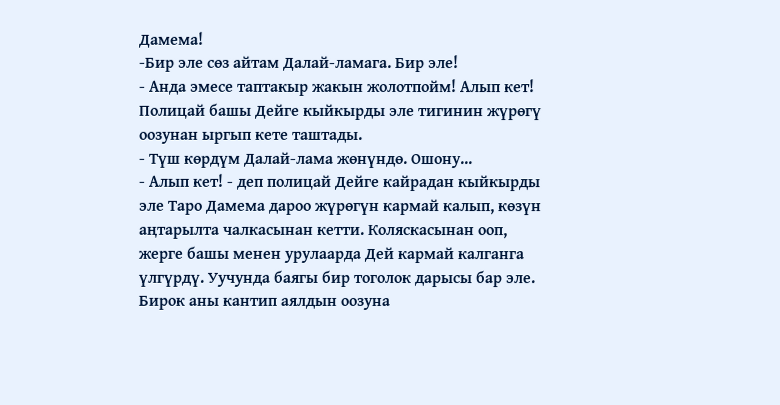Дамема!
-Бир эле сөз айтам Далай-ламага. Бир эле!
- Анда эмесе таптакыр жакын жолотпойм! Алып кет! Полицай башы Дейге кыйкырды эле тигинин жүрөгү оозунан ыргып кете таштады.
- Түш көрдүм Далай-лама жөнүндө. Ошону...
- Алып кет! - деп полицай Дейге кайрадан кыйкырды эле Таро Дамема дароо жүрөгүн кармай калып, көзүн аңтарылта чалкасынан кетти. Коляскасынан ооп, жерге башы менен урулаарда Дей кармай калганга үлгүрдү. Уучунда баягы бир тоголок дарысы бар эле. Бирок аны кантип аялдын оозуна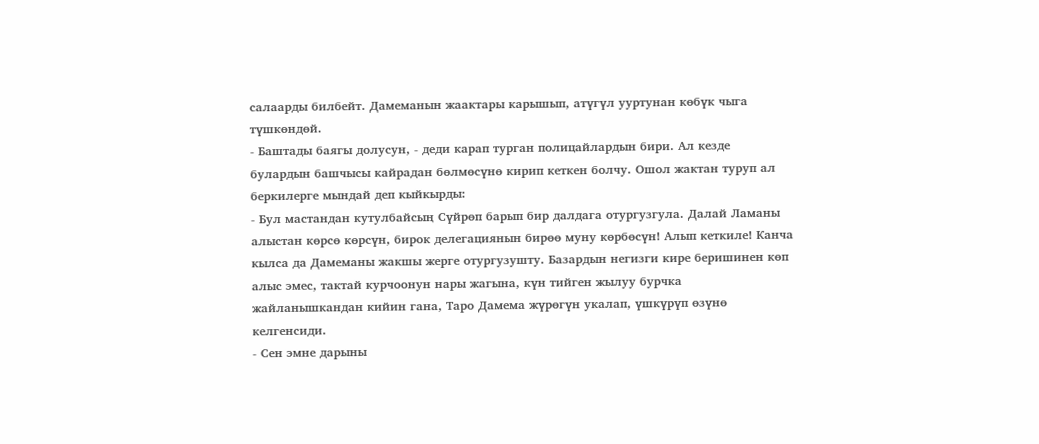салаарды билбейт. Дамеманын жаактары карышып, атүгүл ууртунан көбүк чыга түшкөндөй.
- Баштады баягы долусун, - деди карап турган полицайлардын бири. Ал кезде булардын башчысы кайрадан бөлмөсүнө кирип кеткен болчу. Ошол жактан туруп ал беркилерге мындай деп кыйкырды:
- Бул мастандан кутулбайсың Сүйрөп барып бир далдага отургузгула. Далай Ламаны алыстан көрсө көрсүн, бирок делегациянын бирөө муну көрбөсүн! Алып кеткиле! Канча кылса да Дамеманы жакшы жерге отургузушту. Базардын негизги кире беришинен көп алыс эмес, тактай курчоонун нары жагына, күн тийген жылуу бурчка жайланышкандан кийин гана, Таро Дамема жүрөгүн укалап, үшкүрүп өзүнө келгенсиди.
- Сен эмне дарыны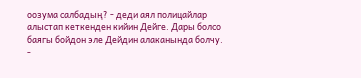оозума салбадың? - деди аял полицайлар алыстап кеткенден кийин Дейге. Дары болсо баягы бойдон эле Дейдин алаканында болчу.
-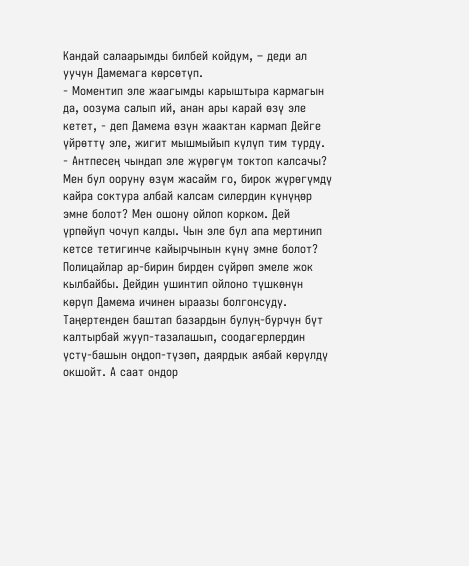Кандай салаарымды билбей койдум, – деди ал уучун Дамемага көрсөтүп.
- Моментип эле жаагымды карыштыра кармагын да, оозума салып ий, анан ары карай өзү эле кетет, - деп Дамема өзүн жаактан кармап Дейге үйрөттү эле, жигит мышмыйып күлүп тим турду.
- Антпесең чындап эле жүрөгүм токтоп калсачы? Мен бул ооруну өзүм жасайм го, бирок жүрөгүмдү кайра соктура албай калсам силердин күнүңөр эмне болот? Мен ошону ойлоп корком. Дей үрпөйүп чочуп калды. Чын эле бул апа мертинип кетсе тетигинче кайырчынын күнү эмне болот? Полицайлар ар-бирин бирден сүйрөп эмеле жок кылбайбы. Дейдин ушинтип ойлоно түшкөнүн көрүп Дамема ичинен ыраазы болгонсуду.
Таңертенден баштап базардын булуң-бурчун бүт калтырбай жууп-тазалашып, соодагерлердин үстү-башын оңдоп-түзөп, даярдык аябай көрүлдү окшойт. А саат ондор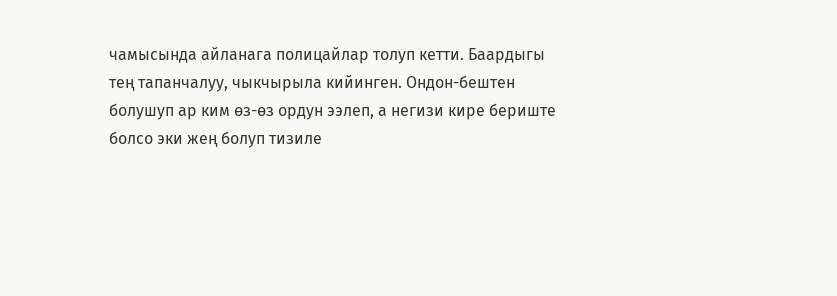чамысында айланага полицайлар толуп кетти. Баардыгы тең тапанчалуу, чыкчырыла кийинген. Ондон-бештен болушуп ар ким өз-өз ордун ээлеп, а негизи кире бериште болсо эки жең болуп тизиле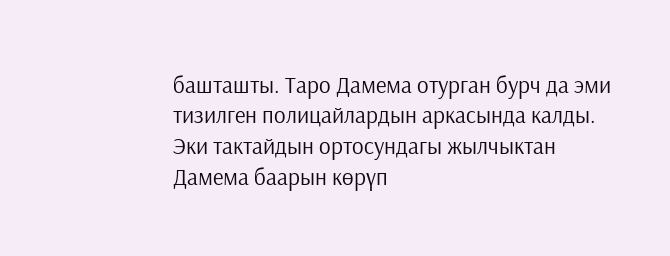башташты. Таро Дамема отурган бурч да эми тизилген полицайлардын аркасында калды. Эки тактайдын ортосундагы жылчыктан Дамема баарын көрүп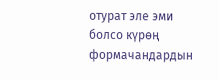отурат эле эми болсо күрөң формачандардын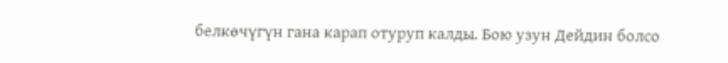белкөчүгүн гана карап отуруп калды. Бою узун Дейдин болсо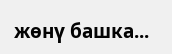жөнү башка...